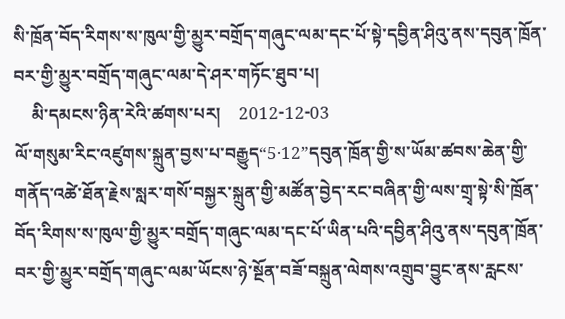སི་ཁྲོན་བོད་རིགས་ས་ཁུལ་གྱི་མྱུར་བགྲོད་གཞུང་ལམ་དང་པོ་སྟེ་དབྱིན་ཤིའུ་ནས་དབུན་ཁྲོན་བར་གྱི་མྱུར་བགྲོད་གཞུང་ལམ་དེ་ཤར་གཏོང་ཐུབ་པ།
    མི་དམངས་ཉིན་རེའི་ཚགས་པར།    2012-12-03
ལོ་གསུམ་རིང་འཛུགས་སྐྲུན་བྱས་པ་བརྒྱུད“5·12”དབུན་ཁྲོན་གྱི་ས་ཡོམ་ཚབས་ཆེན་གྱི་གནོད་འཚེ་ཐོན་རྗེས་སླར་གསོ་བསྐྱར་སྐྲུན་གྱི་མཚོན་བྱེད་རང་བཞིན་གྱི་ལས་གྲྭ་སྟེ་སི་ཁྲོན་བོད་རིགས་ས་ཁུལ་གྱི་མྱུར་བགྲོད་གཞུང་ལམ་དང་པོ་ཡིན་པའི་དབྱིན་ཤིའུ་ནས་དབུན་ཁྲོན་བར་གྱི་མྱུར་བགྲོད་གཞུང་ལམ་ཡོངས་ཉེ་སྔོན་བཟོ་བསྐྲུན་ལེགས་འགྲུབ་བྱུང་ནས་རླངས་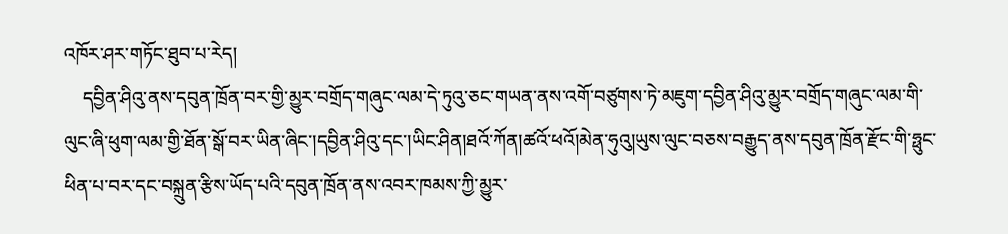འཁོར་ཤར་གཏོང་ཐུབ་པ་རེད།
    དབྱིན་ཤིའུ་ནས་དབུན་ཁྲོན་བར་གྱི་མྱུར་བགྲོད་གཞུང་ལམ་དེ་ཏུའུ་ཅང་གཡན་ནས་འགོ་བཙུགས་ཏེ་མཇུག་དབྱིན་ཤིའུ་མྱུར་བགྲོད་གཞུང་ལམ་གི་ལུང་ཞི་ཕུག་ལམ་གྱི་ཐོན་སྒོ་བར་ཡིན་ཞིང་།དབྱིན་ཤིའུ་དང་།ཡིང་ཤིན།ཐའོ་ཀོན།ཚའོ་ཕའོ།མེན་ཧུའུ།ཡུས་ལུང་བཅས་བརྒྱུད་ནས་དབུན་ཁྲོན་རྫོང་གི་ཧྥུང་ཕིན་པ་བར་དང་བསྐྲུན་རྩིས་ཡོད་པའི་དབུན་ཁྲོན་ནས་འབར་ཁམས་ཀྱི་མྱུར་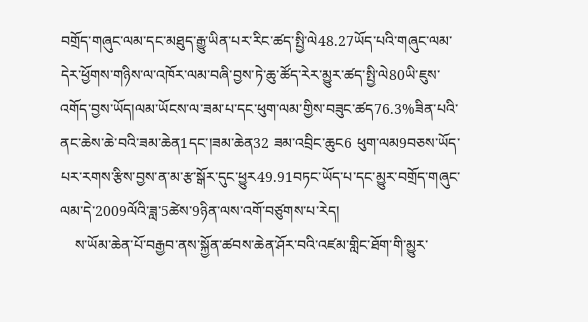བགྲོད་གཞུང་ལམ་དང་མཐུད་རྒྱུ་ཡིན་པར་རིང་ཚད་སྤྱི་ལེ48.27ཡོད་པའི་གཞུང་ལམ་དེར་ཕྱོགས་གཉིས་ལ་འཁོར་ལམ་བཞི་བྱས་ཏེ་ཆུ་ཚོད་རེར་མྱུར་ཚད་སྤྱི་ལེ80ཡི་ཇུས་འགོད་བྱས་ཡོད།ལམ་ཡོངས་ལ་ཟམ་པ་དང་ཕུག་ལམ་གྱིས་བཟུང་ཚད76.3%ཟིན་པའི་ནང་ཆེས་ཆེ་བའི་ཟམ་ཆེན1དང་།ཟམ་ཆེན32 ཟམ་འབྲིང་ཆུང6 ཕུག་ལམ9བཅས་ཡོད་པར་རགས་རྩིས་བྱས་ན་མ་རྩ་སྒོར་དུང་ཕྱུར49.91བཏང་ཡོད་པ་དང་མྱུར་བགྲོད་གཞུང་ལམ་དེ་2009ལོའི་ཟླ་5ཚེས་9ཉིན་ལས་འགོ་བཙུགས་པ་རེད།
    ས་ཡོམ་ཆེན་པོ་བརྒྱབ་ནས་སྐྱོན་ཚབས་ཆེན་ཤོར་བའི་འཛམ་གླིང་ཐོག་གི་མྱུར་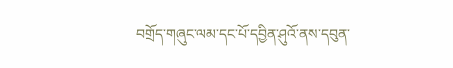བགྲོད་གཞུང་ལམ་དང་པོ་དབྱིན་ཤུའོ་ནས་དབུན་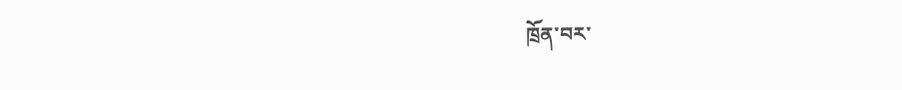ཁྲོན་བར་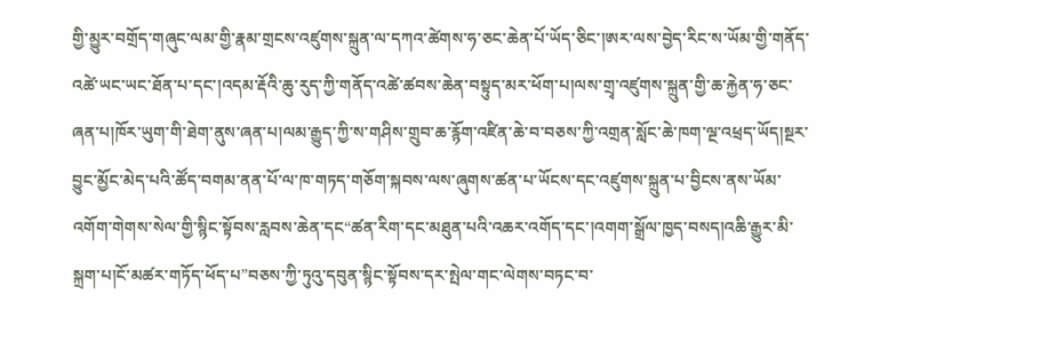གྱི་མྱུར་བགྲོད་གཞུང་ལམ་གྱི་རྣམ་གྲངས་འཛུགས་སྐྲུན་ལ་དཀའ་ཚེགས་ཧ་ཅང་ཆེན་པོ་ཡོད་ཅིང་།ཨར་ལས་བྱེད་རིང་ས་ཡོམ་གྱི་གནོད་འཚེ་ཡང་ཡང་ཐོན་པ་དང་།འདམ་རྡོའི་ཆུ་རུད་ཀྱི་གནོད་འཚེ་ཚབས་ཆེན་བསྟུད་མར་ཕོག་པ།ལས་གྲྭ་འཛུགས་སྐྲུན་གྱི་ཆ་རྐྱེན་ཧ་ཅང་ཞན་པ།ཁོར་ཡུག་གི་ཐེག་ནུས་ཞན་པ།ལམ་རྒྱུད་ཀྱི་ས་གཤིས་གྲུབ་ཆ་རྙོག་འཛིན་ཆེ་བ་བཅས་ཀྱི་འགྲན་སློང་ཆེ་ཁག་ལྔ་འཕྲད་ཡོད།སྔར་བྱུང་མྱོང་མེད་པའི་ཚོད་བགམ་ནན་པོ་ལ་ཁ་གཏད་གཅོག་སྐབས་ལས་ཞུགས་ཚན་པ་ཡོངས་དང་འཛུགས་སྐྲུན་པ་བྱིངས་ནས་ཡོམ་འགོག་གེགས་སེལ་གྱི་སྙིང་སྟོབས་རླབས་ཆེན་དང“ཚན་རིག་དང་མཐུན་པའི་འཆར་འགོད་དང་།འགག་སྒྲོལ་ཁྱད་བསད།འཆི་རྒྱུར་མི་སྐྲག་པ།ངོ་མཚར་གཏོད་ཕོད་པ”བཅས་ཀྱི་ཏུའུ་དབུན་སྙིང་སྟོབས་དར་སྤེལ་གང་ལེགས་བཏང་བ་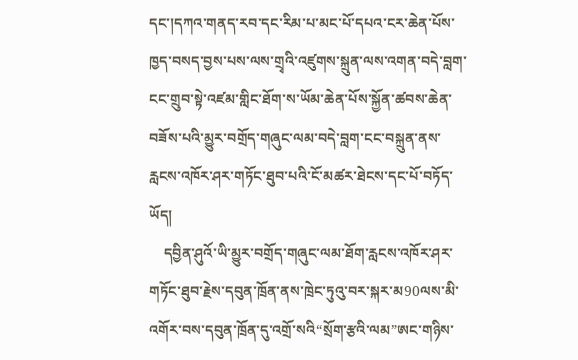དང་།དཀའ་གནད་རབ་དང་རིམ་པ་མང་པོ་དཔའ་ངར་ཆེན་པོས་ཁྱད་བསད་བྱས་པས་ལས་གྲྭའི་འཛུགས་སྐྲུན་ལས་འགན་བདེ་བླག་ངང་གྲུབ་སྟེ་འཛམ་གླིང་ཐོག་ས་ཡོམ་ཆེན་པོས་སྐྱོན་ཚབས་ཆེན་བཟོས་པའི་མྱུར་བགྲོད་གཞུང་ལམ་བདེ་བླག་ངང་བསྐྲུན་ནས་རླངས་འཁོར་ཤར་གཏོང་ཐུབ་པའི་ངོ་མཚར་ཐེངས་དང་པོ་བཏོད་ཡོད།
    དབྱིན་ཤུའོ་ཡི་མྱུར་བགྲོད་གཞུང་ལམ་ཐོག་རླངས་འཁོར་ཤར་གཏོང་ཐུབ་རྗེས་དབུན་ཁྲོན་ནས་ཁྲེང་ཏུའུ་བར་སྐར་མ90ལས་མི་འགོར་བས་དབུན་ཁྲོན་དུ་འགྲོ་སའི“སྲོག་རྩའི་ལམ”ཨང་གཉིས་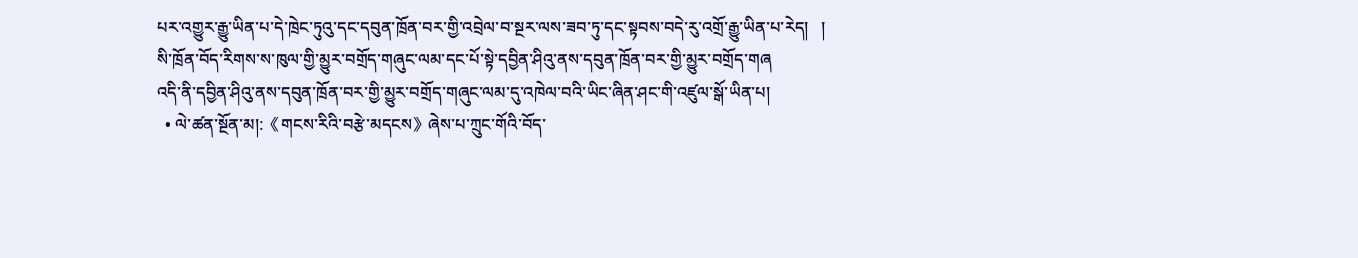པར་འགྱུར་རྒྱུ་ཡིན་པ་དེ་ཁྲེང་ཏུའུ་དང་དབུན་ཁྲོན་བར་གྱི་འབྲེལ་བ་སྔར་ལས་ཟབ་ཏུ་དང་སྟབས་བདེ་རུ་འགྲོ་རྒྱུ་ཡིན་པ་རེད།   །
སི་ཁྲོན་བོད་རིགས་ས་ཁུལ་གྱི་མྱུར་བགྲོད་གཞུང་ལམ་དང་པོ་སྟེ་དབྱིན་ཤིའུ་ནས་དབུན་ཁྲོན་བར་གྱི་མྱུར་བགྲོད་གཞ
འདི་ནི་དབྱིན་ཤིའུ་ནས་དབུན་ཁྲོན་བར་གྱི་མྱུར་བགྲོད་གཞུང་ལམ་དུ་འཁེལ་བའི་ཡིང་ཞིན་ཤང་གི་འཛུལ་སྒོ་ཡིན་པ།
  • ལེ་ཚན་སྔོན་མ།:《གངས་རིའི་བརྩེ་མདངས》ཞེས་པ་ཀྲུང་གོའི་བོད་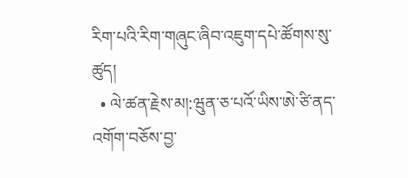རིག་པའི་རིག་གཞུང་ཞིབ་འཇུག་དཔེ་ཚོགས་སུ་ཚུད།
  • ལེ་ཚན་རྗེས་མ།:ཝུན་ཅ་པའོ་ཡིས་ཨེ་ཙི་ནད་འགོག་བཅོས་བྱ་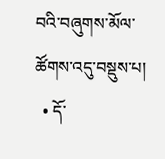བའི་བཞུགས་མོལ་ཚོགས་འདུ་བསྡུས་པ།
  • དོ་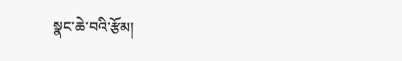སྣང་ཆེ་བའི་རྩོམ།